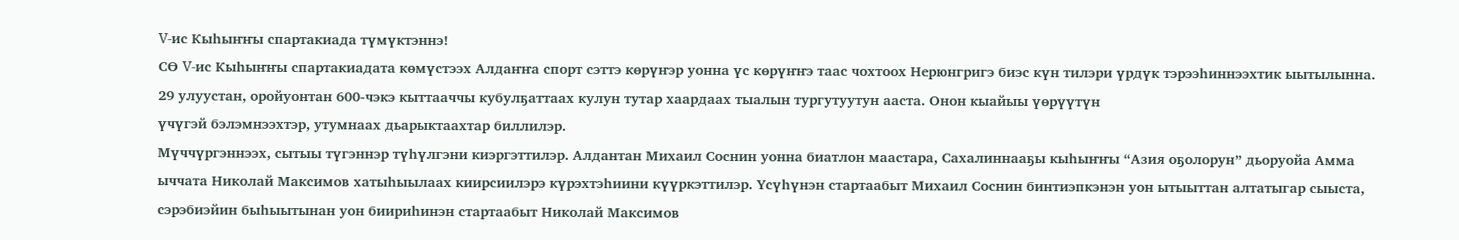V-ис Кыһыҥҥы спартакиада түмүктэннэ!
СӨ V-ис Кыһыҥҥы спартакиадата көмүстээх Алдаҥҥа спорт сэттэ көрүҥэр уонна үс көрүҥҥэ таас чохтоох Нерюнгригэ биэс күн тилэри үрдүк тэрээһиннээхтик ыытылынна.
29 улуустан, оройуонтан 600-чэкэ кыттааччы кубулҕаттаах кулун тутар хаардаах тыалын тургутуутун ааста. Онон кыайыы үөрүүтүн
үчүгэй бэлэмнээхтэр, утумнаах дьарыктаахтар биллилэр.
Мүччүргэннээх, сытыы түгэннэр түһүлгэни киэргэттилэр. Алдантан Михаил Соснин уонна биатлон маастара, Сахалиннааҕы кыһыҥҥы “Азия оҕолорун” дьоруойа Амма ыччата Николай Максимов хатыһыылаах киирсиилэрэ күрэхтэһиини күүркэттилэр. Үсүһүнэн стартаабыт Михаил Соснин бинтиэпкэнэн уон ытыыттан алтатыгар сыыста, сэрэбиэйин быһыытынан уон биириһинэн стартаабыт Николай Максимов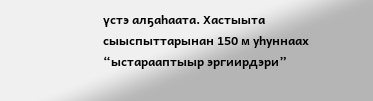үстэ алҕаһаата. Хастыыта сыыспыттарынан 150 м уһуннаах “ыстарааптыыр эргиирдэри”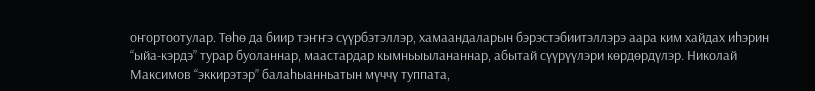оҥортоотулар. Төһө да биир тэҥҥэ сүүрбэтэллэр, хамаандаларын бэрэстэбиитэллэрэ аара ким хайдах иһэрин “ыйа-кэрдэ” турар буоланнар, маастардар кымньыылананнар, абытай сүүрүүлэри көрдөрдүлэр. Николай Максимов “эккирэтэр” балаһыанньатын мүччү туппата,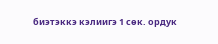биэтэккэ кэлиигэ 1 сөк. ордук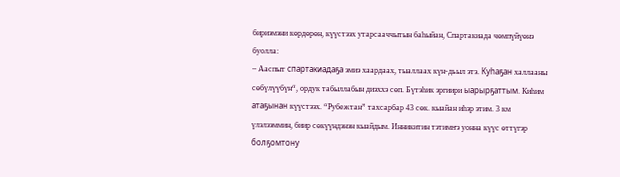бириэмэни көрдөрөн, күүстээх утарсааччытын баһыйан, Спартакиада чөмпүйүөнэ буолла:
– Ааспыт спартакиадаҕа эмиэ хаардаах, тыаллаах күн-дьыл этэ. Куһаҕан халлааны сөбүлүүбүн“, ордук табыллабын диэххэ сөп. Бүтэһик эргиири ыарырҕаттым. Киһим атаҕынан күүстээх. “Рубежтан” тахсарбар 43 сөк. кыайан иһэр этим. 3 км үлэлээммин, биир сөкүүндэнэн кыайдым. Инникитин тэтимҥэ уонна күүс өттүгэр болҕомтону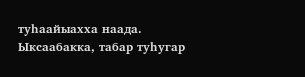туһаайыахха наада. Ыксаабакка, табар туһугар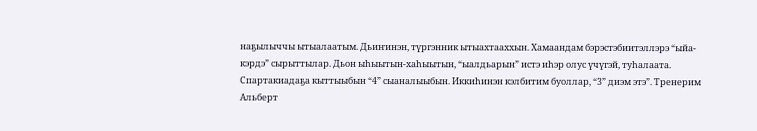наҕылыччы ытыалаатым. Дьиҥинэн, түргэнник ытыахтааххын. Хамаандам бэрэстэбиитэллэрэ “ыйа-кэрдэ” сырыттылар. Дьон ыһыытын-хаһыытын, “ыалдьарын” истэ иһэр олус үчүгэй, туһалаата. Спартакиадаҕа кыттыыбын “4” сыаналыыбын. Иккиһинэн кэлбитим буоллар, “3” диэм этэ”. Тренерим Альберт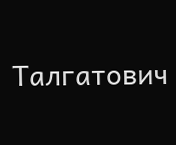Талгатович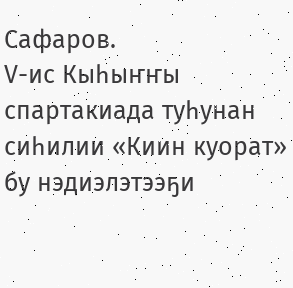Сафаров.
V-ис Кыһыҥҥы спартакиада туһунан сиһилии «Киин куорат» бу нэдиэлэтээҕи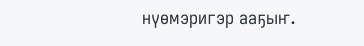нүөмэригэр ааҕыҥ.